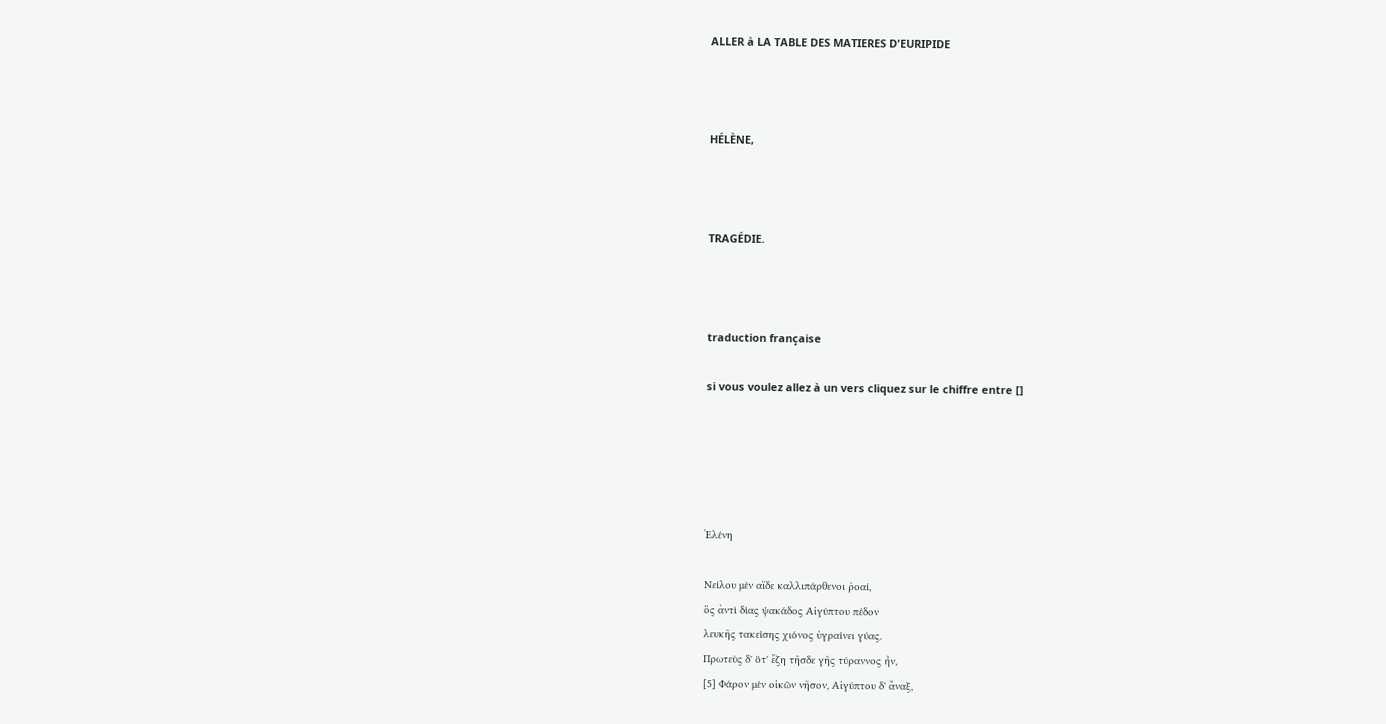ALLER à LA TABLE DES MATIERES D'EURIPIDE



HÉLÈNE,



TRAGÉDIE.



traduction française

si vous voulez allez à un vers cliquez sur le chiffre entre []





Ἑλένη

Νείλου μὲν αἵδε καλλιπάρθενοι ῥοαί,
ὃς ἀντὶ δίας ψακάδος Αἰγύπτου πέδον
λευκῆς τακείσης χιόνος ὑγραίνει γύας.
Πρωτεὺς δ' ὅτ' ἔζη τῆσδε γῆς τύραννος ἦν,
[5] Φάρον μὲν οἰκῶν νῆσον, Αἰγύπτου δ' ἄναξ,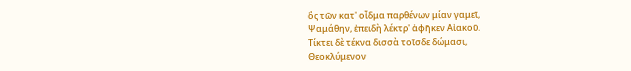ὃς τῶν κατ' οἶδμα παρθένων μίαν γαμεῖ,
Ψαμάθην, ἐπειδὴ λέκτρ' ἀφῆκεν Αἰακοῦ.
Τίκτει δὲ τέκνα δισσὰ τοῖσδε δώμασι,
Θεοκλύμενον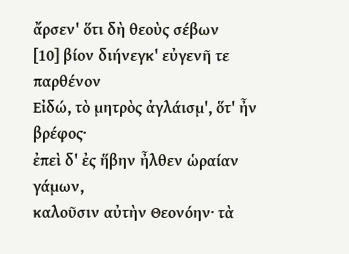ἄρσεν' ὅτι δὴ θεοὺς σέβων
[10] βίον διήνεγκ' εὐγενῆ τε παρθένον
Εἰδώ, τὸ μητρὸς ἀγλάισμ', ὅτ' ἦν βρέφος·
ἐπεὶ δ' ἐς ἥβην ἦλθεν ὡραίαν γάμων,
καλοῦσιν αὐτὴν Θεονόην· τὰ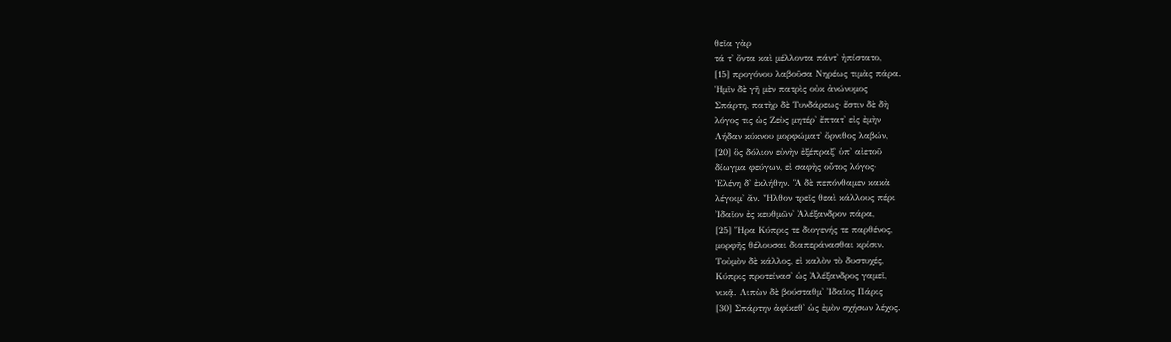θεῖα γὰρ
τά τ' ὄντα καὶ μέλλοντα πάντ' ἠπίστατο,
[15] προγόνου λαβοῦσα Νηρέως τιμὰς πάρα.
Ἡμῖν δὲ γῆ μὲν πατρὶς οὐκ ἀνώνυμος
Σπάρτη, πατὴρ δὲ Τυνδάρεως· ἔστιν δὲ δὴ
λόγος τις ὡς Ζεὺς μητέρ' ἔπτατ' εἰς ἐμὴν
Λήδαν κύκνου μορφώματ' ὄρνιθος λαβών,
[20] ὃς δόλιον εὐνὴν ἐξέπραξ' ὑπ' αἰετοῦ
δίωγμα φεύγων, εἰ σαφὴς οὗτος λόγος·
Ἑλένη δ' ἐκλήθην. Ἃ δὲ πεπόνθαμεν κακὰ
λέγοιμ' ἄν. Ἦλθον τρεῖς θεαὶ κάλλους πέρι
Ἰδαῖον ἐς κευθμῶν' Ἀλέξανδρον πάρα,
[25] Ἥρα Κύπρις τε διογενής τε παρθένος,
μορφῆς θέλουσαι διαπεράνασθαι κρίσιν.
Τοὐμὸν δὲ κάλλος, εἰ καλὸν τὸ δυστυχές,
Κύπρις προτείνασ' ὡς Ἀλέξανδρος γαμεῖ,
νικᾷ. Λιπὼν δὲ βούσταθμ' Ἰδαῖος Πάρις
[30] Σπάρτην ἀφίκεθ' ὡς ἐμὸν σχήσων λέχος.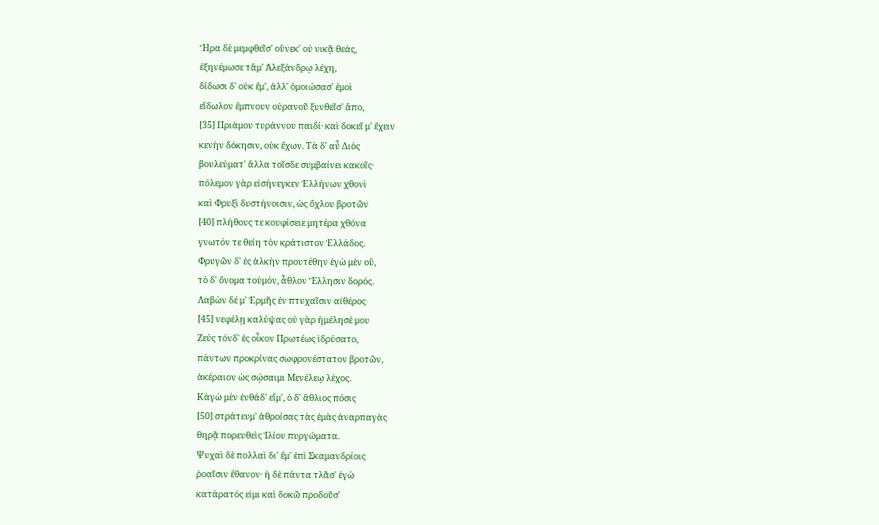Ἥρα δὲ μεμφθεῖσ' οὕνεκ' οὐ νικᾷ θεάς,
ἐξηνέμωσε τἄμ' Ἀλεξάνδρῳ λέχη,
δίδωσι δ' οὐκ ἔμ', ἀλλ' ὁμοιώσασ' ἐμοὶ
εἴδωλον ἔμπνουν οὐρανοῦ ξυνθεῖσ' ἄπο,
[35] Πριάμου τυράννου παιδί· καὶ δοκεῖ μ' ἔχειν
κενὴν δόκησιν, οὐκ ἔχων. Τὰ δ' αὖ Διὸς
βουλεύματ' ἄλλα τοῖσδε συμβαίνει κακοῖς·
πόλεμον γὰρ εἰσήνεγκεν Ἑλλήνων χθονὶ
καὶ Φρυξὶ δυστήνοισιν, ὡς ὄχλου βροτῶν
[40] πλήθους τε κουφίσειε μητέρα χθόνα
γνωτόν τε θείη τὸν κράτιστον Ἑλλάδος.
Φρυγῶν δ' ἐς ἀλκὴν προυτέθην ἐγὼ μὲν οὔ,
τὸ δ' ὄνομα τοὐμόν, ἆθλον Ἕλλησιν δορός.
Λαβὼν δέ μ' Ἑρμῆς ἐν πτυχαῖσιν αἰθέρος
[45] νεφέλῃ καλύψας οὐ γὰρ ἠμέλησέ μου
Ζεύς τόνδ' ἐς οἶκον Πρωτέως ἱδρύσατο,
πάντων προκρίνας σωφρονέστατον βροτῶν,
ἀκέραιον ὡς σῴσαιμι Μενέλεῳ λέχος.
Κἀγὼ μὲν ἐνθάδ' εἴμ', ὁ δ' ἄθλιος πόσις
[50] στράτευμ' ἀθροίσας τὰς ἐμὰς ἀναρπαγὰς
θηρᾷ πορευθεὶς Ἰλίου πυργώματα.
Ψυχαὶ δὲ πολλαὶ δι' ἔμ' ἐπὶ Σκαμανδρίοις
ῥοαῖσιν ἔθανον· ἡ δὲ πάντα τλᾶσ' ἐγὼ
κατάρατός εἰμι καὶ δοκῶ προδοῦσ'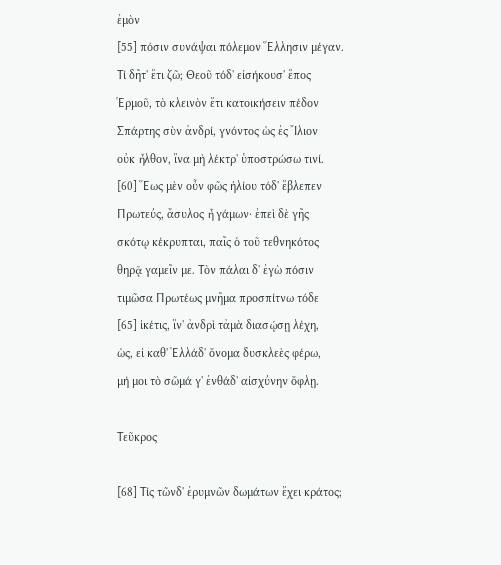ἐμὸν
[55] πόσιν συνάψαι πόλεμον Ἕλλησιν μέγαν.
Τί δῆτ' ἔτι ζῶ; Θεοῦ τόδ' εἰσήκουσ' ἔπος
Ἑρμοῦ, τὸ κλεινὸν ἔτι κατοικήσειν πέδον
Σπάρτης σὺν ἀνδρί, γνόντος ὡς ἐς Ἴλιον
οὐκ ἦλθον, ἵνα μὴ λέκτρ' ὑποστρώσω τινί.
[60] Ἕως μὲν οὖν φῶς ἡλίου τόδ' ἔβλεπεν
Πρωτεύς, ἄσυλος ἦ γάμων· ἐπεὶ δὲ γῆς
σκότῳ κέκρυπται, παῖς ὁ τοῦ τεθνηκότος
θηρᾷ γαμεῖν με. Τὸν πάλαι δ' ἐγὼ πόσιν
τιμῶσα Πρωτέως μνῆμα προσπίτνω τόδε
[65] ἱκέτις, ἵν' ἀνδρὶ τἀμὰ διασῴσῃ λέχη,
ὡς, εἰ καθ' Ἑλλάδ' ὄνομα δυσκλεὲς φέρω,
μή μοι τὸ σῶμά γ' ἐνθάδ' αἰσχύνην ὄφλῃ.

Τεῦκρος

[68] Τίς τῶνδ' ἐρυμνῶν δωμάτων ἔχει κράτος;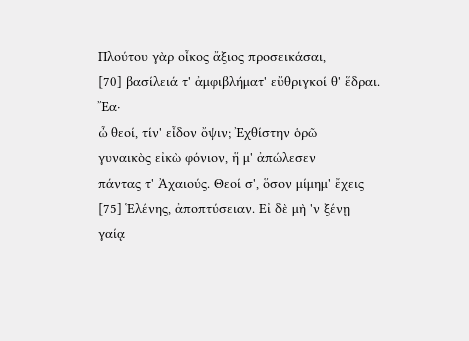Πλούτου γὰρ οἶκος ἄξιος προσεικάσαι,
[70] βασίλειά τ' ἀμφιβλήματ' εὔθριγκοί θ' ἕδραι.
Ἔα·
ὦ θεοί, τίν' εἶδον ὄψιν; Ἐχθίστην ὁρῶ
γυναικὸς εἰκὼ φόνιον, ἥ μ' ἀπώλεσεν
πάντας τ' Ἀχαιούς. Θεοί σ', ὅσον μίμημ' ἔχεις
[75] Ἑλένης, ἀποπτύσειαν. Εἰ δὲ μὴ 'ν ξένῃ
γαίᾳ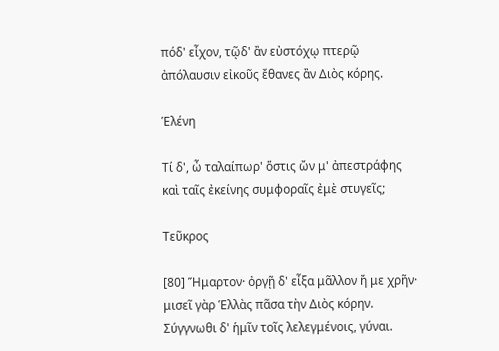πόδ' εἶχον, τῷδ' ἂν εὐστόχῳ πτερῷ
ἀπόλαυσιν εἰκοῦς ἔθανες ἂν Διὸς κόρης.

Ἑλένη

Τί δ', ὦ ταλαίπωρ' ὅστις ὤν μ' ἀπεστράφης
καὶ ταῖς ἐκείνης συμφοραῖς ἐμὲ στυγεῖς;

Τεῦκρος

[80] Ἥμαρτον· ὀργῇ δ' εἶξα μᾶλλον ἤ με χρῆν·
μισεῖ γὰρ Ἑλλὰς πᾶσα τὴν Διὸς κόρην.
Σύγγνωθι δ' ἡμῖν τοῖς λελεγμένοις, γύναι.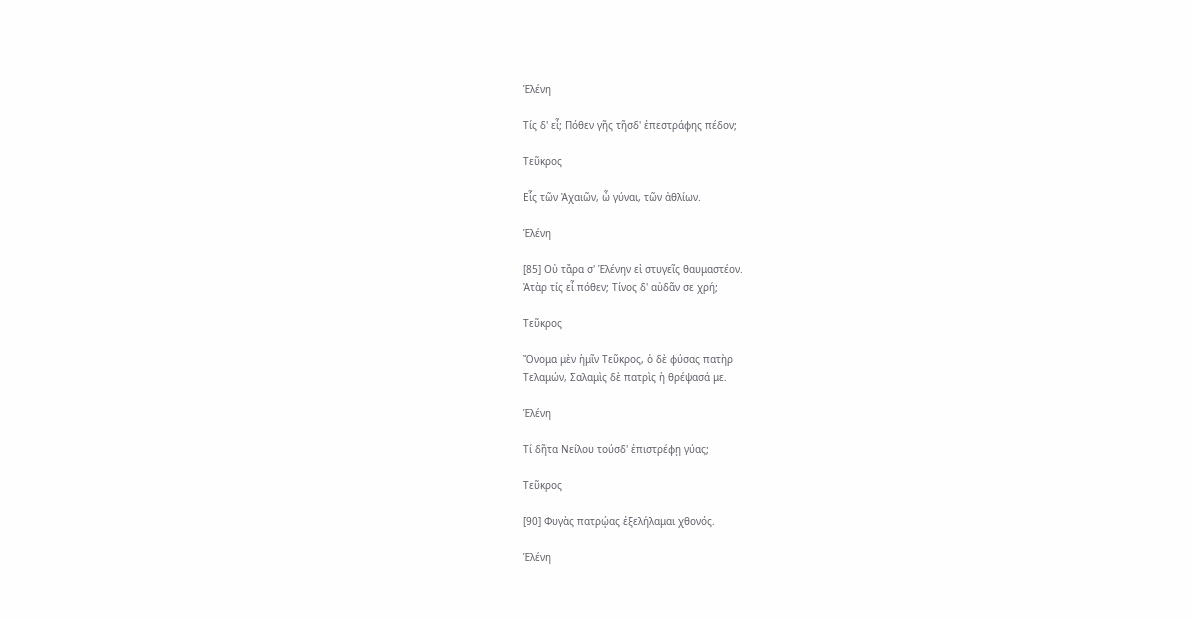Ἑλένη

Τίς δ' εἶ; Πόθεν γῆς τῆσδ' ἐπεστράφης πέδον;

Τεῦκρος

Εἷς τῶν Ἀχαιῶν, ὦ γύναι, τῶν ἀθλίων.

Ἑλένη

[85] Οὐ τἄρα σ' Ἑλένην εἰ στυγεῖς θαυμαστέον.
Ἀτὰρ τίς εἶ πόθεν; Τίνος δ' αὐδᾶν σε χρή;

Τεῦκρος

Ὄνομα μὲν ἡμῖν Τεῦκρος, ὁ δὲ φύσας πατὴρ
Τελαμών, Σαλαμὶς δὲ πατρὶς ἡ θρέψασά με.

Ἑλένη

Τί δῆτα Νείλου τούσδ' ἐπιστρέφῃ γύας;

Τεῦκρος

[90] Φυγὰς πατρῴας ἐξελήλαμαι χθονός.

Ἑλένη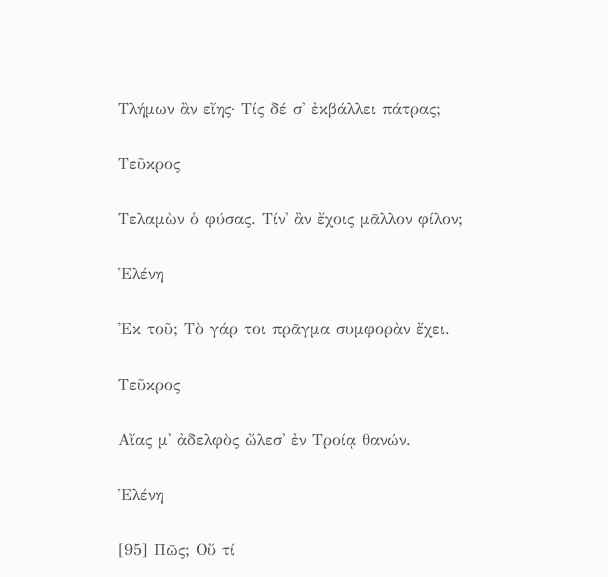Τλήμων ἂν εἴης· Τίς δέ σ' ἐκβάλλει πάτρας;

Τεῦκρος

Τελαμὼν ὁ φύσας. Τίν' ἂν ἔχοις μᾶλλον φίλον;

Ἑλένη

Ἐκ τοῦ; Τὸ γάρ τοι πρᾶγμα συμφορὰν ἔχει.

Τεῦκρος

Αἴας μ' ἀδελφὸς ὤλεσ' ἐν Τροίᾳ θανών.

Ἑλένη

[95] Πῶς; Οὔ τί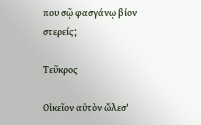που σῷ φασγάνῳ βίον στερείς;

Τεῦκρος

Οἰκεῖον αὐτὸν ὤλεσ'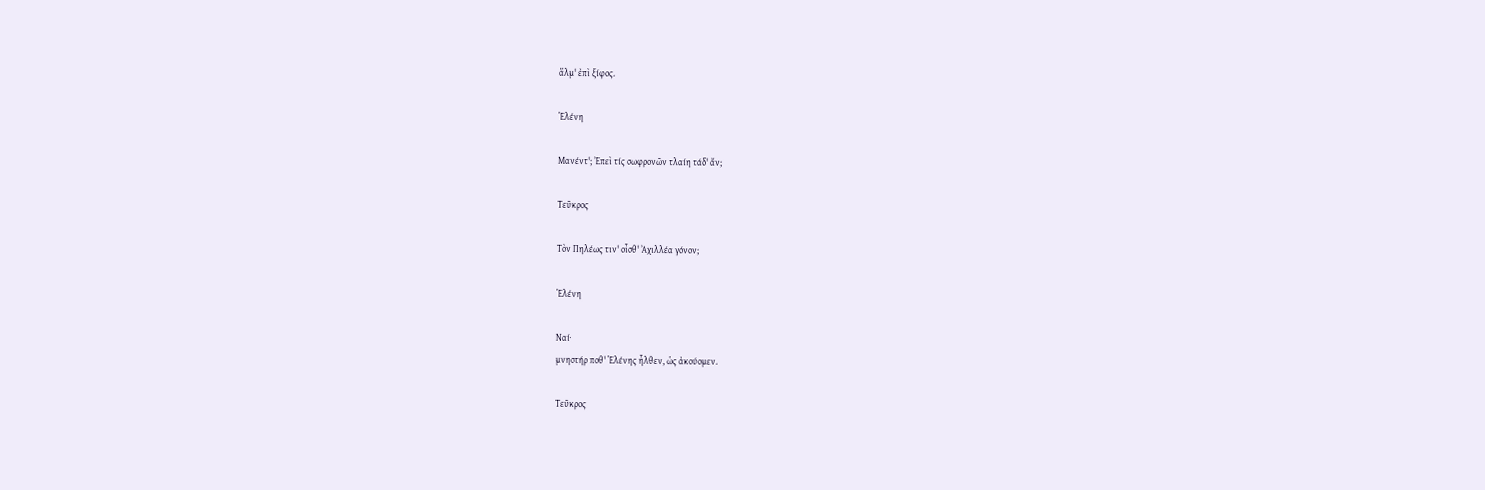ἅλμ' ἐπὶ ξίφος.

Ἑλένη

Μανέντ'; Ἐπεὶ τίς σωφρονῶν τλαίη τάδ' ἄν;

Τεῦκρος

Τὸν Πηλέως τιν' οἶσθ' Ἀχιλλέα γόνον;

Ἑλένη

Ναί·
μνηστήρ ποθ' Ἑλένης ἦλθεν, ὡς ἀκούομεν.

Τεῦκρος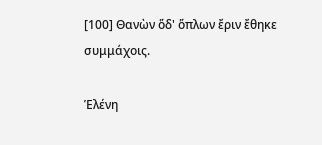[100] Θανὼν ὅδ' ὅπλων ἔριν ἔθηκε συμμάχοις.

Ἑλένη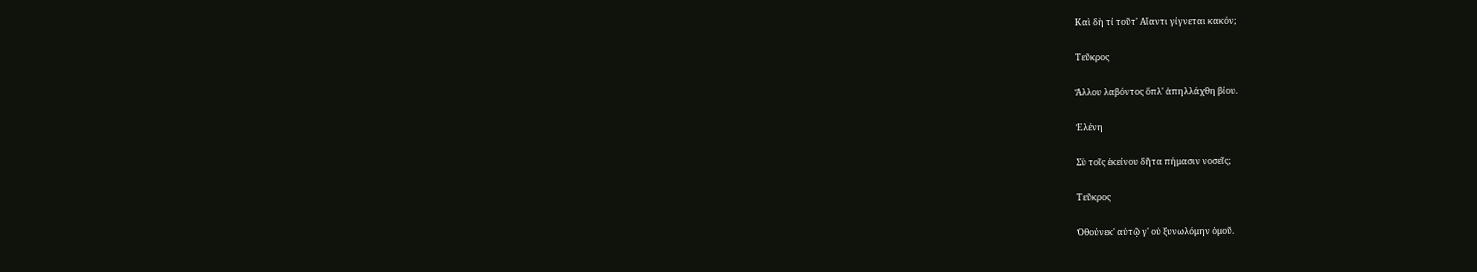Καὶ δὴ τί τοῦτ' Αἴαντι γίγνεται κακόν;

Τεῦκρος

Ἄλλου λαβόντος ὅπλ' ἀπηλλάχθη βίου.

Ἑλένη

Σὺ τοῖς ἐκείνου δῆτα πήμασιν νοσεῖς;

Τεῦκρος

Ὁθούνεκ' αὐτῷ γ' οὐ ξυνωλόμην ὁμοῦ.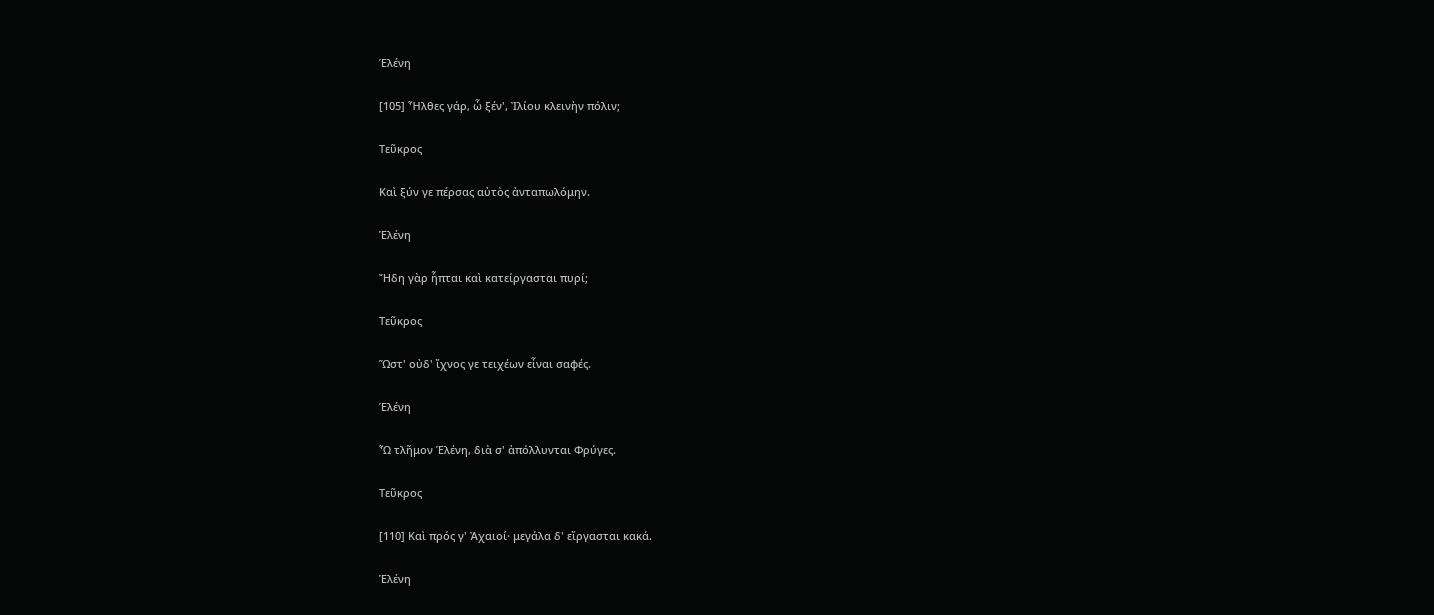Ἑλένη

[105] Ἦλθες γάρ, ὦ ξέν', Ἰλίου κλεινὴν πόλιν;

Τεῦκρος

Καὶ ξύν γε πέρσας αὐτὸς ἀνταπωλόμην.

Ἑλένη

Ἤδη γὰρ ἧπται καὶ κατείργασται πυρί;

Τεῦκρος

Ὥστ' οὐδ' ἴχνος γε τειχέων εἶναι σαφές.

Ἑλένη

Ὦ τλῆμον Ἑλένη, διὰ σ' ἀπόλλυνται Φρύγες.

Τεῦκρος

[110] Καὶ πρός γ' Ἀχαιοί· μεγάλα δ' εἴργασται κακά.

Ἑλένη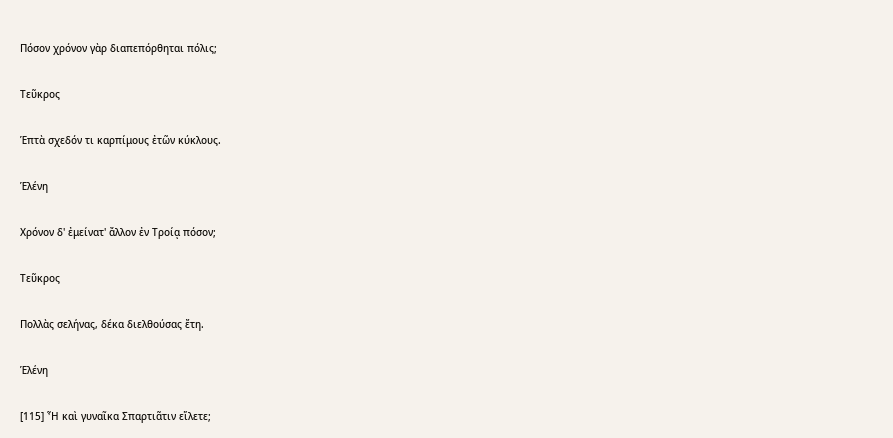Πόσον χρόνον γὰρ διαπεπόρθηται πόλις;

Τεῦκρος

Ἑπτὰ σχεδόν τι καρπίμους ἐτῶν κύκλους.

Ἑλένη

Χρόνον δ' ἐμείνατ' ἄλλον ἐν Τροίᾳ πόσον;

Τεῦκρος

Πολλὰς σελήνας, δέκα διελθούσας ἔτη.

Ἑλένη

[115] Ἦ καὶ γυναῖκα Σπαρτιᾶτιν εἵλετε;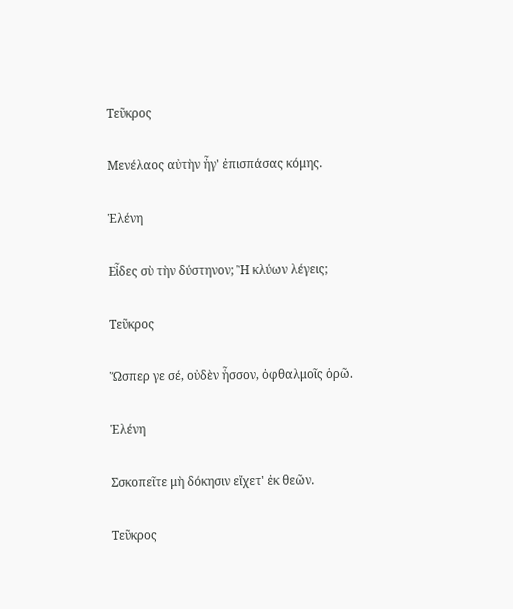Τεῦκρος

Μενέλαος αὐτὴν ἦγ' ἐπισπάσας κόμης.

Ἑλένη

Εἶδες σὺ τὴν δύστηνον; Ἢ κλύων λέγεις;

Τεῦκρος

Ὥσπερ γε σέ, οὐδὲν ἧσσον, ὀφθαλμοῖς ὁρῶ.

Ἑλένη

Σσκοπεῖτε μὴ δόκησιν εἴχετ' ἐκ θεῶν.

Τεῦκρος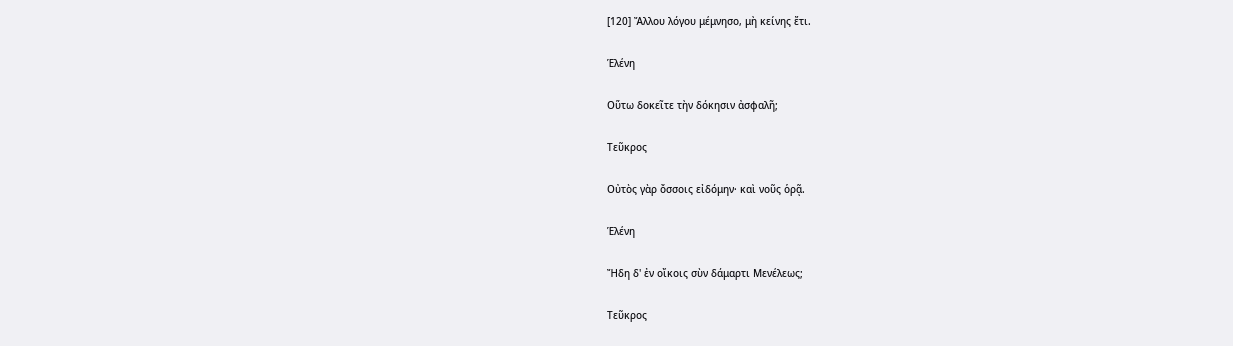[120] Ἄλλου λόγου μέμνησο, μὴ κείνης ἔτι.

Ἑλένη

Οὕτω δοκεῖτε τὴν δόκησιν ἀσφαλῆ;

Τεῦκρος

Οὐτὸς γὰρ ὄσσοις εἰδόμην· καὶ νοῦς ὁρᾷ.

Ἑλένη

Ἤδη δ' ἐν οἴκοις σὺν δάμαρτι Μενέλεως;

Τεῦκρος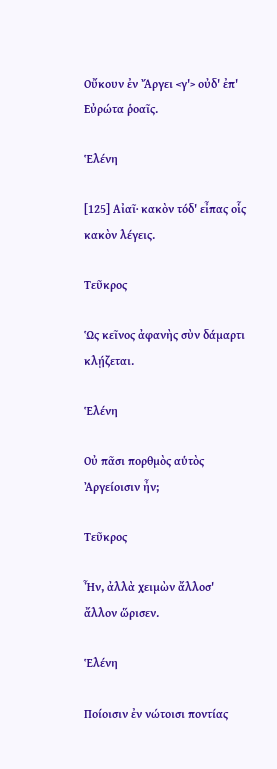Οὔκουν ἐν Ἄργει <γ'> οὐδ' ἐπ' Εὐρώτα ῥοαῖς.

Ἑλένη

[125] Αἰαῖ· κακὸν τόδ' εἶπας οἷς κακὸν λέγεις.

Τεῦκρος

Ὡς κεῖνος ἀφανὴς σὺν δάμαρτι κλῄζεται.

Ἑλένη

Οὐ πᾶσι πορθμὸς αὑτὸς Ἀργείοισιν ἦν;

Τεῦκρος

Ἦν, ἀλλὰ χειμὼν ἄλλοσ' ἄλλον ὥρισεν.

Ἑλένη

Ποίοισιν ἐν νώτοισι ποντίας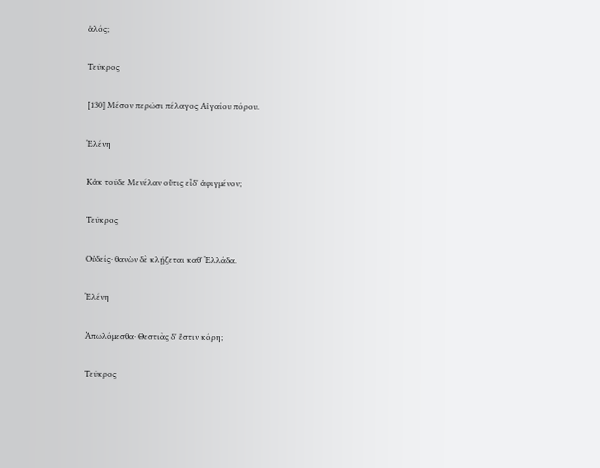ἁλός;

Τεῦκρος

[130] Μέσον περῶσι πέλαγος Αἰγαίου πόρου.

Ἑλένη

Κἀκ τοῦδε Μενέλαν οὔτις εἶδ' ἀφιγμένον;

Τεῦκρος

Οὐδείς· θανὼν δὲ κλῄζεται καθ' Ἑλλάδα.

Ἑλένη

Ἀπωλόμεσθα· Θεστιὰς δ' ἔστιν κόρη;

Τεῦκρος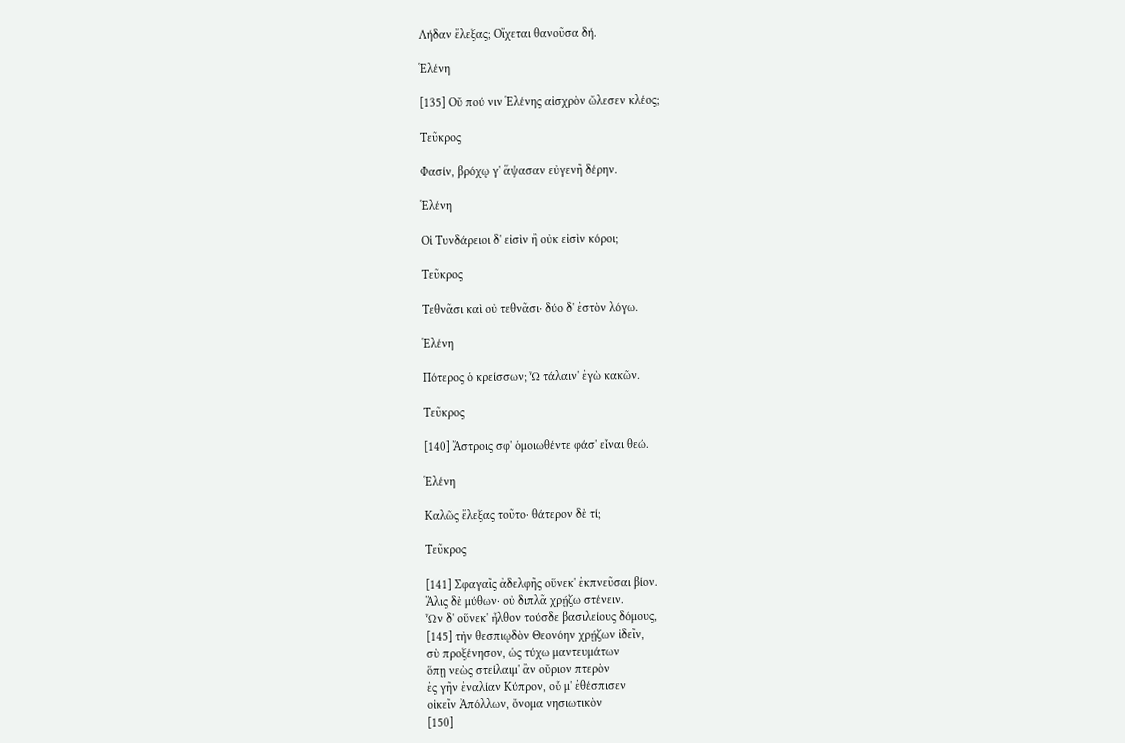Λήδαν ἔλεξας; Οἴχεται θανοῦσα δή.

Ἑλένη

[135] Οὔ πού νιν Ἑλένης αἰσχρὸν ὤλεσεν κλέος;

Τεῦκρος

Φασίν, βρόχῳ γ' ἅψασαν εὐγενῆ δέρην.

Ἑλένη

Οἱ Τυνδάρειοι δ' εἰσὶν ἢ οὐκ εἰσὶν κόροι;

Τεῦκρος

Τεθνᾶσι καὶ οὐ τεθνᾶσι· δύο δ' ἐστὸν λόγω.

Ἑλένη

Πότερος ὁ κρείσσων; Ὦ τάλαιν' ἐγὼ κακῶν.

Τεῦκρος

[140] Ἄστροις σφ' ὁμοιωθέντε φάσ' εἶναι θεώ.

Ἑλένη

Καλῶς ἔλεξας τοῦτο· θάτερον δὲ τί;

Τεῦκρος

[141] Σφαγαῖς ἀδελφῆς οὕνεκ' ἐκπνεῦσαι βίον.
Ἅλις δὲ μύθων· οὐ διπλᾶ χρῄζω στένειν.
Ὧν δ' οὕνεκ' ἦλθον τούσδε βασιλείους δόμους,
[145] τὴν θεσπιῳδὸν Θεονόην χρῄζων ἰδεῖν,
σὺ προξένησον, ὡς τύχω μαντευμάτων
ὅπῃ νεὼς στείλαιμ' ἂν οὔριον πτερὸν
ἐς γῆν ἐναλίαν Κύπρον, οὗ μ' ἐθέσπισεν
οἰκεῖν Ἀπόλλων, ὄνομα νησιωτικὸν
[150]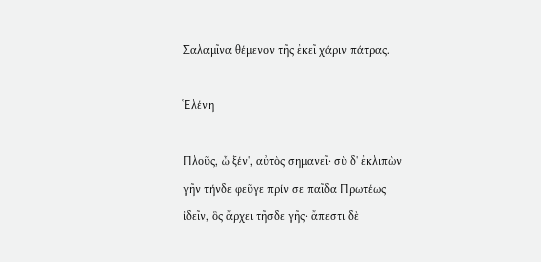Σαλαμῖνα θέμενον τῆς ἐκεῖ χάριν πάτρας.

Ἑλένη

Πλοῦς, ὦ ξέν', αὐτὸς σημανεῖ· σὺ δ' ἐκλιπὼν
γῆν τήνδε φεῦγε πρίν σε παῖδα Πρωτέως
ἰδεῖν, ὃς ἄρχει τῆσδε γῆς· ἄπεστι δὲ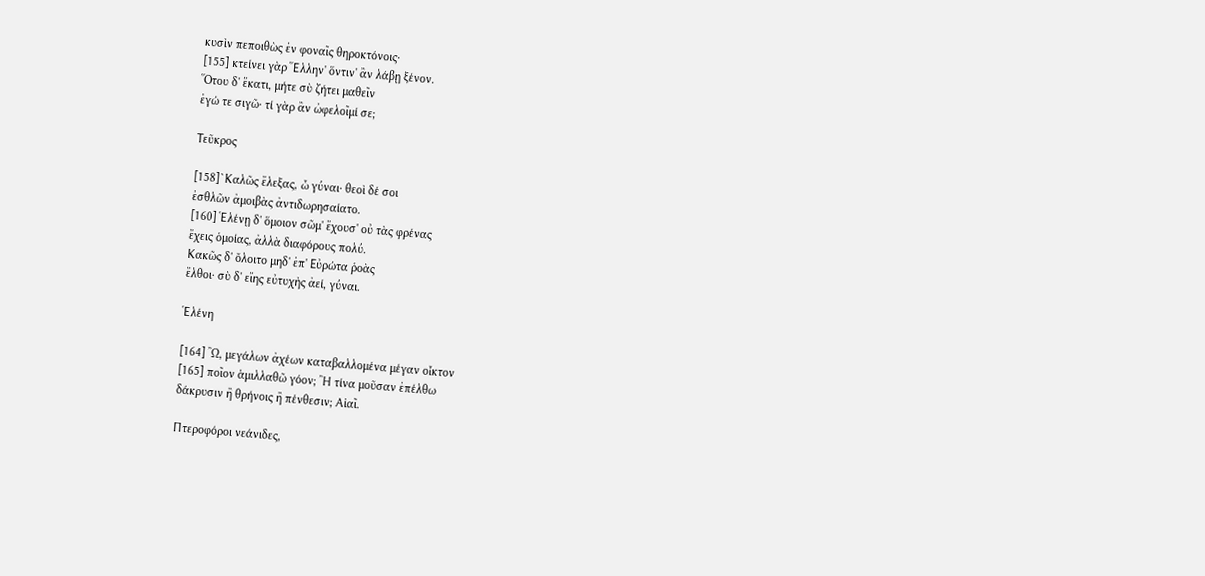κυσὶν πεποιθὼς ἐν φοναῖς θηροκτόνοις·
[155] κτείνει γὰρ Ἕλλην' ὅντιν' ἂν λάβῃ ξένον.
Ὅτου δ' ἕκατι, μήτε σὺ ζήτει μαθεῖν
ἐγώ τε σιγῶ· τί γὰρ ἂν ὠφελοῖμί σε;

Τεῦκρος

[158]`Καλῶς ἔλεξας, ὦ γύναι· θεοὶ δέ σοι
ἐσθλῶν ἀμοιβὰς ἀντιδωρησαίατο.
[160] Ἑλένῃ δ' ὅμοιον σῶμ' ἔχουσ' οὐ τὰς φρένας
ἔχεις ὁμοίας, ἀλλὰ διαφόρους πολύ.
Κακῶς δ' ὄλοιτο μηδ' ἐπ' Εὐρώτα ῥοὰς
ἔλθοι· σὺ δ' εἴης εὐτυχὴς ἀεί, γύναι.

Ἑλένη

[164] Ὢ, μεγάλων ἀχέων καταβαλλομένα μέγαν οἶκτον
[165] ποῖον ἁμιλλαθῶ γόον; Ἢ τίνα μοῦσαν ἐπέλθω
δάκρυσιν ἢ θρήνοις ἢ πένθεσιν; Αἰαῖ.

Πτεροφόροι νεάνιδες,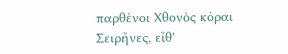παρθένοι Χθονὸς κόραι
Σειρῆνες, εἴθ'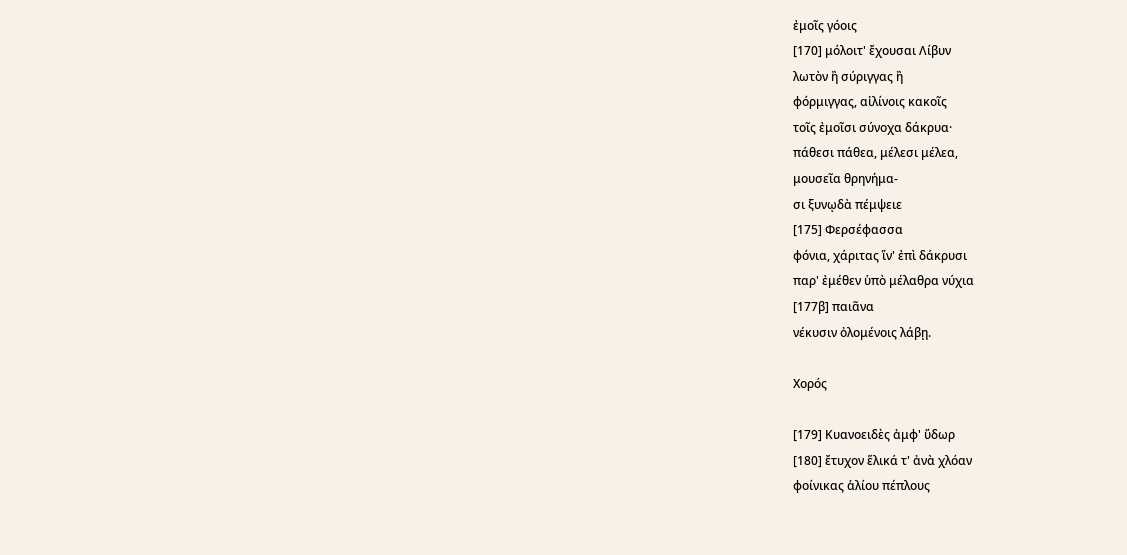ἐμοῖς γόοις
[170] μόλοιτ' ἔχουσαι Λίβυν
λωτὸν ἢ σύριγγας ἢ
φόρμιγγας, αἰλίνοις κακοῖς
τοῖς ἐμοῖσι σύνοχα δάκρυα·
πάθεσι πάθεα, μέλεσι μέλεα,
μουσεῖα θρηνήμα-
σι ξυνῳδὰ πέμψειε
[175] Φερσέφασσα
φόνια, χάριτας ἵν' ἐπὶ δάκρυσι
παρ' ἐμέθεν ὑπὸ μέλαθρα νύχια
[177β] παιᾶνα
νέκυσιν ὀλομένοις λάβῃ.

Χορός

[179] Κυανοειδὲς ἀμφ' ὕδωρ
[180] ἔτυχον ἕλικά τ' ἀνὰ χλόαν
φοίνικας ἁλίου πέπλους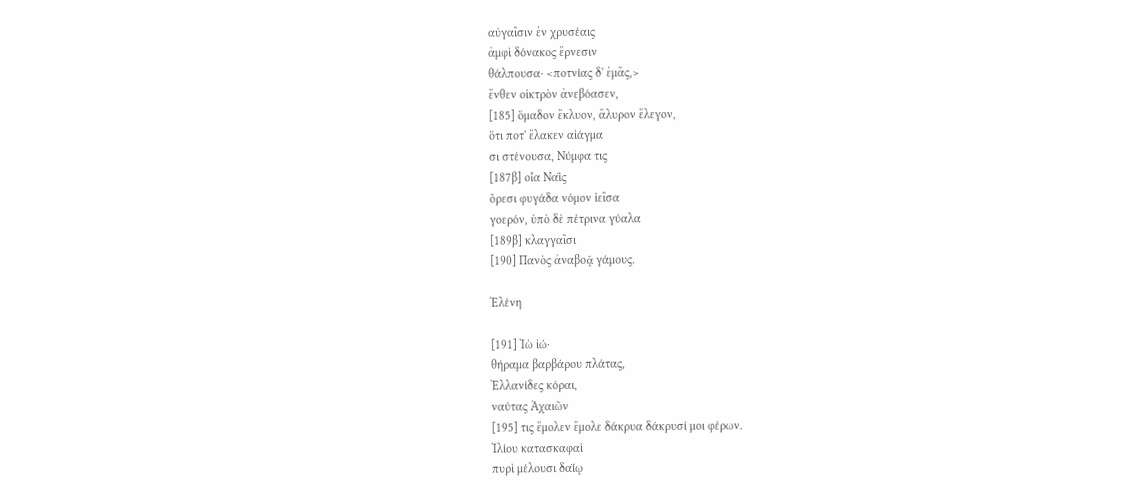αὐγαῖσιν ἐν χρυσέαις
ἀμφὶ δόνακος ἔρνεσιν
θάλπουσα· <ποτνίας δ' ἐμᾶς,>
ἔνθεν οἰκτρὸν ἀνεβόασεν,
[185] ὅμαδον ἔκλυον, ἄλυρον ἔλεγον,
ὅτι ποτ' ἔλακεν αἰάγμα
σι στένουσα, Νύμφα τις
[187β] οἷα Ναὶ̈ς
ὄρεσι φυγάδα νόμον ἱεῖσα
γοερόν, ὑπὸ δὲ πέτρινα γύαλα
[189β] κλαγγαῖσι
[190] Πανὸς ἀναβοᾷ γάμους.

Ἑλένη

[191] Ἰὼ ἰώ·
θήραμα βαρβάρου πλάτας,
Ἑλλανίδες κόραι,
ναύτας Ἀχαιῶν
[195] τις ἔμολεν ἔμολε δάκρυα δάκρυσί μοι φέρων.
Ἰλίου κατασκαφαὶ
πυρὶ μέλουσι δαί̈ῳ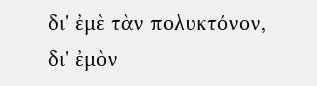δι' ἐμὲ τὰν πολυκτόνον,
δι' ἐμὸν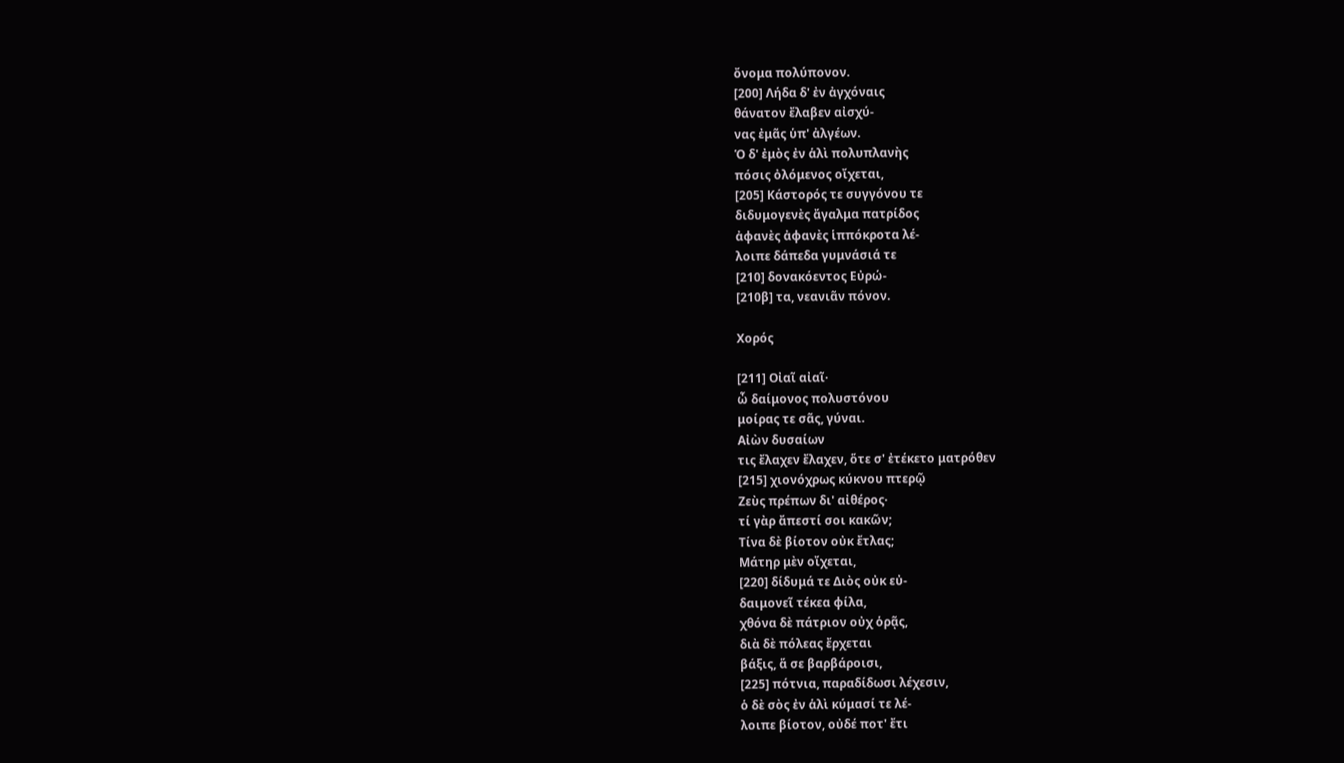ὄνομα πολύπονον.
[200] Λήδα δ' ἐν ἀγχόναις
θάνατον ἔλαβεν αἰσχύ-
νας ἐμᾶς ὑπ' ἀλγέων.
Ὁ δ' ἐμὸς ἐν ἁλὶ πολυπλανὴς
πόσις ὀλόμενος οἴχεται,
[205] Κάστορός τε συγγόνου τε
διδυμογενὲς ἄγαλμα πατρίδος
ἀφανὲς ἀφανὲς ἱππόκροτα λέ-
λοιπε δάπεδα γυμνάσιά τε
[210] δονακόεντος Εὐρώ-
[210β] τα, νεανιᾶν πόνον.

Χορός

[211] Οἰαῖ αἰαῖ·
ὦ δαίμονος πολυστόνου
μοίρας τε σᾶς, γύναι.
Αἰὼν δυσαίων
τις ἔλαχεν ἔλαχεν, ὅτε σ' ἐτέκετο ματρόθεν
[215] χιονόχρως κύκνου πτερῷ
Ζεὺς πρέπων δι' αἰθέρος·
τί γὰρ ἄπεστί σοι κακῶν;
Τίνα δὲ βίοτον οὐκ ἔτλας;
Μάτηρ μὲν οἴχεται,
[220] δίδυμά τε Διὸς οὐκ εὐ-
δαιμονεῖ τέκεα φίλα,
χθόνα δὲ πάτριον οὐχ ὁρᾷς,
διὰ δὲ πόλεας ἔρχεται
βάξις, ἅ σε βαρβάροισι,
[225] πότνια, παραδίδωσι λέχεσιν,
ὁ δὲ σὸς ἐν ἁλὶ κύμασί τε λέ-
λοιπε βίοτον, οὐδέ ποτ' ἔτι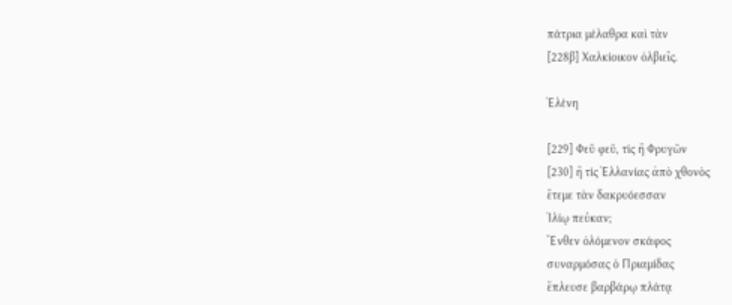πάτρια μέλαθρα καὶ τὰν
[228β] Χαλκίοικον ὀλβιεῖς.

Ἑλένη

[229] Φεῦ φεῦ, τίς ἢ Φρυγῶν
[230] ἢ τίς Ἑλλανίας ἀπὸ χθονὸς
ἔτεμε τὰν δακρυόεσσαν
Ἰλίῳ πεύκαν;
Ἔνθεν ὀλόμενον σκάφος
συναρμόσας ὁ Πριαμίδας
ἔπλευσε βαρβάρῳ πλάτᾳ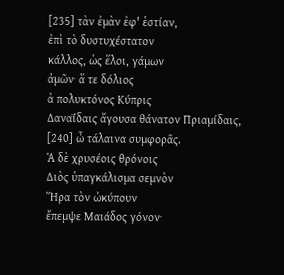[235] τὰν ἐμὰν ἐφ' ἑστίαν,
ἐπὶ τὸ δυστυχέστατον
κάλλος, ὡς ἕλοι, γάμων
ἀμῶν· ἅ τε δόλιος
ἁ πολυκτόνος Κύπρις
Δαναί̈δαις ἄγουσα θάνατον Πριαμίδαις,
[240] ὦ τάλαινα συμφορᾶς.
Ἁ δὲ χρυσέοις θρόνοις
Διὸς ὑπαγκάλισμα σεμνὸν
Ἥρα τὸν ὠκύπουν
ἔπεμψε Μαιάδος γόνον·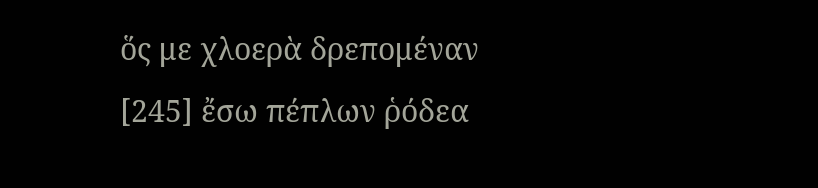ὅς με χλοερὰ δρεπομέναν
[245] ἔσω πέπλων ῥόδεα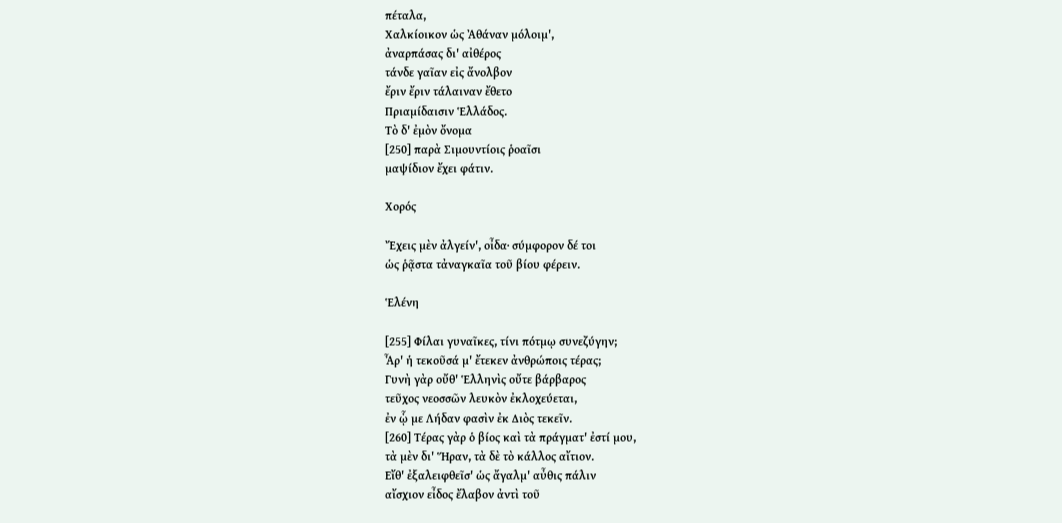πέταλα,
Χαλκίοικον ὡς Ἀθάναν μόλοιμ',
ἀναρπάσας δι' αἰθέρος
τάνδε γαῖαν εἰς ἄνολβον
ἔριν ἔριν τάλαιναν ἔθετο
Πριαμίδαισιν Ἑλλάδος.
Τὸ δ' ἐμὸν ὄνομα
[250] παρὰ Σιμουντίοις ῥοαῖσι
μαψίδιον ἔχει φάτιν.

Χορός

Ἔχεις μὲν ἀλγείν', οἶδα· σύμφορον δέ τοι
ὡς ῥᾷστα τἀναγκαῖα τοῦ βίου φέρειν.

Ἑλένη

[255] Φίλαι γυναῖκες, τίνι πότμῳ συνεζύγην;
Ἆρ' ἡ τεκοῦσά μ' ἔτεκεν ἀνθρώποις τέρας;
Γυνὴ γὰρ οὔθ' Ἑλληνὶς οὔτε βάρβαρος
τεῦχος νεοσσῶν λευκὸν ἐκλοχεύεται,
ἐν ᾧ με Λήδαν φασὶν ἐκ Διὸς τεκεῖν.
[260] Τέρας γὰρ ὁ βίος καὶ τὰ πράγματ' ἐστί μου,
τὰ μὲν δι' Ἥραν, τὰ δὲ τὸ κάλλος αἴτιον.
Εἴθ' ἐξαλειφθεῖσ' ὡς ἄγαλμ' αὖθις πάλιν
αἴσχιον εἶδος ἔλαβον ἀντὶ τοῦ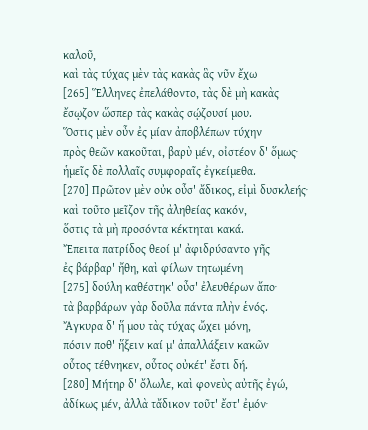καλοῦ,
καὶ τὰς τύχας μὲν τὰς κακὰς ἃς νῦν ἔχω
[265] Ἕλληνες ἐπελάθοντο, τὰς δὲ μὴ κακὰς
ἔσῳζον ὥσπερ τὰς κακὰς σῴζουσί μου.
Ὅστις μὲν οὖν ἐς μίαν ἀποβλέπων τύχην
πρὸς θεῶν κακοῦται, βαρὺ μέν, οἰστέον δ' ὅμως·
ἡμεῖς δὲ πολλαῖς συμφοραῖς ἐγκείμεθα.
[270] Πρῶτον μὲν οὐκ οὖσ' ἄδικος, εἰμὶ δυσκλεής·
καὶ τοῦτο μεῖζον τῆς ἀληθείας κακόν,
ὅστις τὰ μὴ προσόντα κέκτηται κακά.
Ἔπειτα πατρίδος θεοί μ' ἀφιδρύσαντο γῆς
ἐς βάρβαρ' ἤθη, καὶ φίλων τητωμένη
[275] δούλη καθέστηκ' οὖσ' ἐλευθέρων ἄπο·
τὰ βαρβάρων γὰρ δοῦλα πάντα πλὴν ἑνός.
Ἄγκυρα δ' ἥ μου τὰς τύχας ὤχει μόνη,
πόσιν ποθ' ἥξειν καί μ' ἀπαλλάξειν κακῶν
οὗτος τέθνηκεν, οὗτος οὐκέτ' ἔστι δή.
[280] Μήτηρ δ' ὄλωλε, καὶ φονεὺς αὐτῆς ἐγώ,
ἀδίκως μέν, ἀλλὰ τἄδικον τοῦτ' ἔστ' ἐμόν·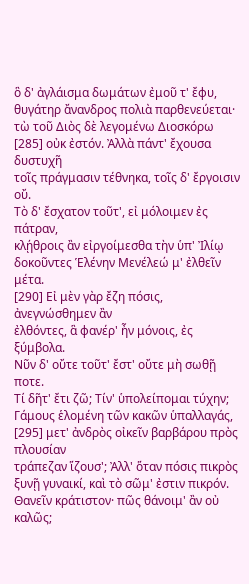ὃ δ' ἀγλάισμα δωμάτων ἐμοῦ τ' ἔφυ,
θυγάτηρ ἄνανδρος πολιὰ παρθενεύεται·
τὼ τοῦ Διὸς δὲ λεγομένω Διοσκόρω
[285] οὐκ ἐστόν. Ἀλλὰ πάντ' ἔχουσα δυστυχῆ
τοῖς πράγμασιν τέθνηκα, τοῖς δ' ἔργοισιν οὔ.
Τὸ δ' ἔσχατον τοῦτ', εἰ μόλοιμεν ἐς πάτραν,
κλῄθροις ἂν εἰργοίμεσθα τὴν ὑπ' Ἰλίῳ
δοκοῦντες Ἑλένην Μενέλεώ μ' ἐλθεῖν μέτα.
[290] Εἰ μὲν γὰρ ἔζη πόσις, ἀνεγνώσθημεν ἂν
ἐλθόντες, ἃ φανέρ' ἦν μόνοις, ἐς ξύμβολα.
Νῦν δ' οὔτε τοῦτ' ἔστ' οὔτε μὴ σωθῇ ποτε.
Τί δῆτ' ἔτι ζῶ; Τίν' ὑπολείπομαι τύχην;
Γάμους ἑλομένη τῶν κακῶν ὑπαλλαγάς,
[295] μετ' ἀνδρὸς οἰκεῖν βαρβάρου πρὸς πλουσίαν
τράπεζαν ἵζουσ'; Ἀλλ' ὅταν πόσις πικρὸς
ξυνῇ γυναικί, καὶ τὸ σῶμ' ἐστιν πικρόν.
Θανεῖν κράτιστον· πῶς θάνοιμ' ἂν οὐ καλῶς;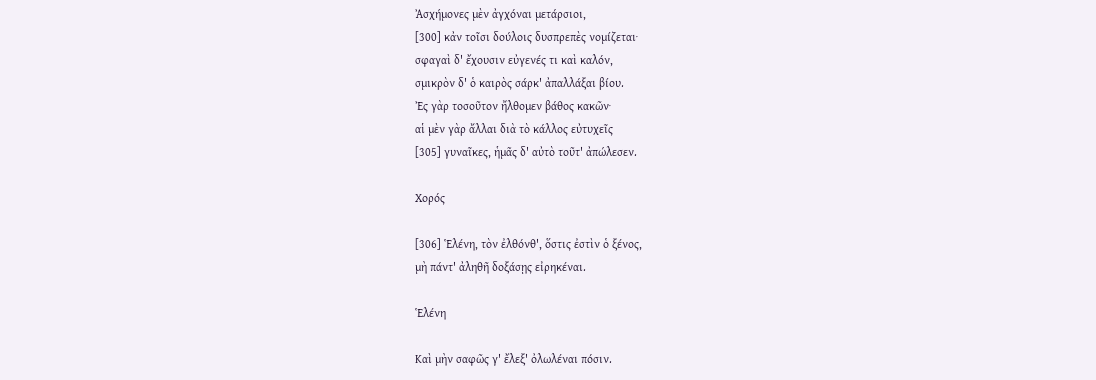Ἀσχήμονες μὲν ἀγχόναι μετάρσιοι,
[300] κἀν τοῖσι δούλοις δυσπρεπὲς νομίζεται·
σφαγαὶ δ' ἔχουσιν εὐγενές τι καὶ καλόν,
σμικρὸν δ' ὁ καιρὸς σάρκ' ἀπαλλάξαι βίου.
Ἐς γὰρ τοσοῦτον ἤλθομεν βάθος κακῶν·
αἱ μὲν γὰρ ἄλλαι διὰ τὸ κάλλος εὐτυχεῖς
[305] γυναῖκες, ἡμᾶς δ' αὐτὸ τοῦτ' ἀπώλεσεν.

Χορός

[306] Ἑλένη, τὸν ἐλθόνθ', ὅστις ἐστὶν ὁ ξένος,
μὴ πάντ' ἀληθῆ δοξάσῃς εἰρηκέναι.

Ἑλένη

Καὶ μὴν σαφῶς γ' ἔλεξ' ὀλωλέναι πόσιν.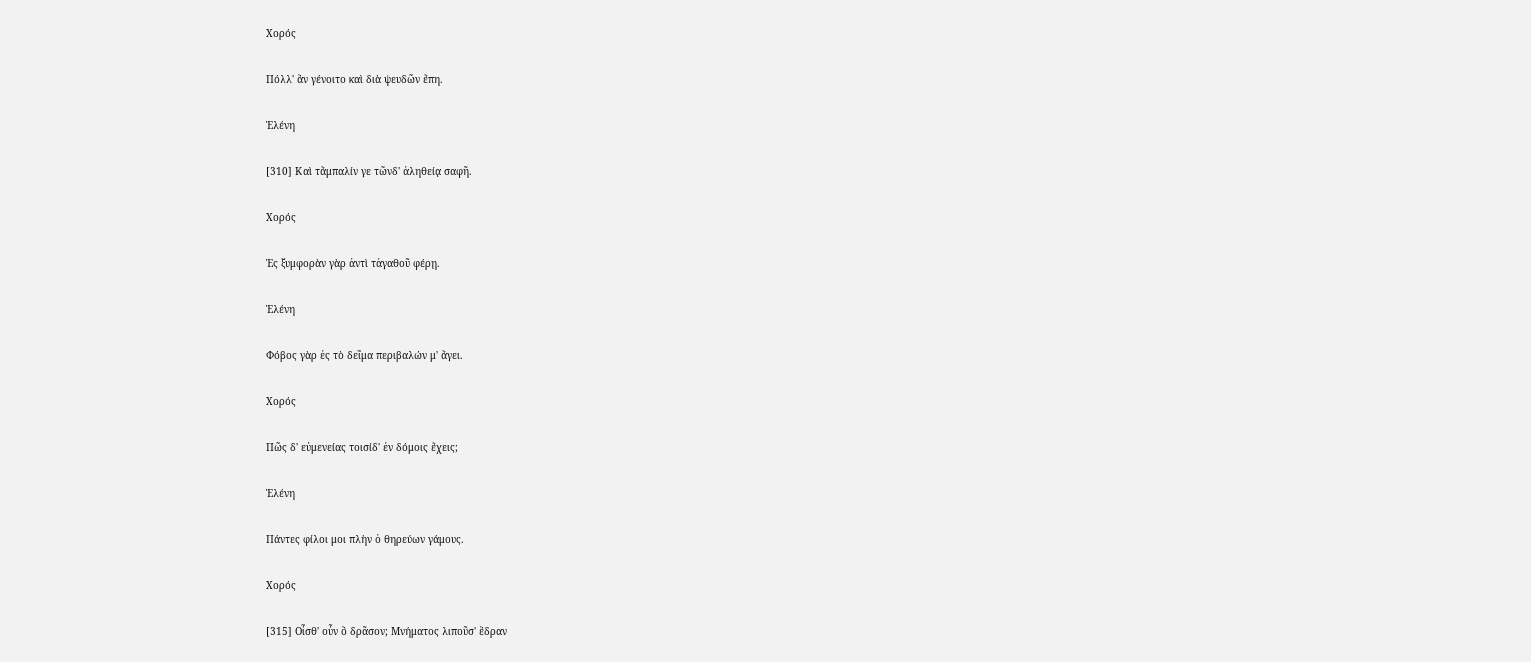Χορός

Πόλλ' ἂν γένοιτο καὶ διὰ ψευδῶν ἔπη.

Ἑλένη

[310] Καὶ τἄμπαλίν γε τῶνδ' ἀληθείᾳ σαφῆ.

Χορός

Ἐς ξυμφορὰν γὰρ ἀντὶ τἀγαθοῦ φέρῃ.

Ἑλένη

Φόβος γὰρ ἐς τὸ δεῖμα περιβαλών μ' ἄγει.

Χορός

Πῶς δ' εὐμενείας τοισίδ' ἐν δόμοις ἔχεις;

Ἑλένη

Πάντες φίλοι μοι πλὴν ὁ θηρεύων γάμους.

Χορός

[315] Οἶσθ' οὖν ὃ δρᾶσον; Μνήματος λιποῦσ' ἕδραν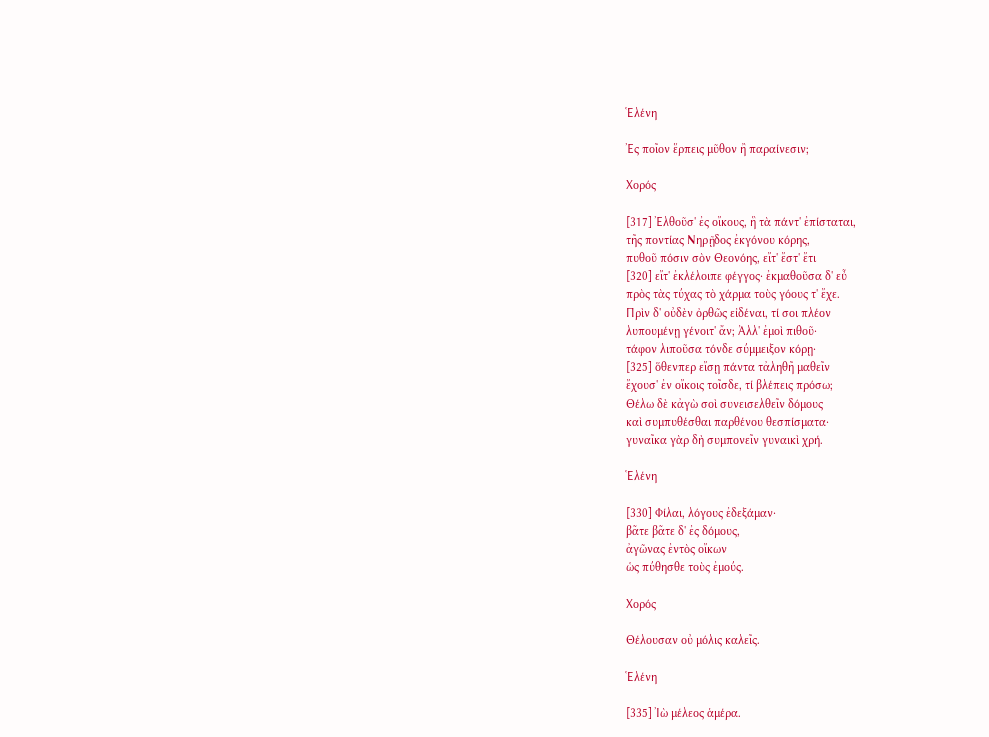Ἑλένη

Ἐς ποῖον ἕρπεις μῦθον ἢ παραίνεσιν;

Χορός

[317] Ἐλθοῦσ' ἐς οἴκους, ἣ τὰ πάντ' ἐπίσταται,
τῆς ποντίας Νηρῇδος ἐκγόνου κόρης,
πυθοῦ πόσιν σὸν Θεονόης, εἴτ' ἔστ' ἔτι
[320] εἴτ' ἐκλέλοιπε φέγγος· ἐκμαθοῦσα δ' εὖ
πρὸς τὰς τύχας τὸ χάρμα τοὺς γόους τ' ἔχε.
Πρὶν δ' οὐδὲν ὀρθῶς εἰδέναι, τί σοι πλέον
λυπουμένῃ γένοιτ' ἄν; Ἀλλ' ἐμοὶ πιθοῦ·
τάφον λιποῦσα τόνδε σύμμειξον κόρῃ·
[325] ὅθενπερ εἴσῃ πάντα τἀληθῆ μαθεῖν
ἔχουσ' ἐν οἴκοις τοῖσδε, τί βλέπεις πρόσω;
Θέλω δὲ κἀγὼ σοὶ συνεισελθεῖν δόμους
καὶ συμπυθέσθαι παρθένου θεσπίσματα·
γυναῖκα γὰρ δὴ συμπονεῖν γυναικὶ χρή.

Ἑλένη

[330] Φίλαι, λόγους ἐδεξάμαν·
βᾶτε βᾶτε δ' ἐς δόμους,
ἀγῶνας ἐντὸς οἴκων
ὡς πύθησθε τοὺς ἐμούς.

Χορός

Θέλουσαν οὐ μόλις καλεῖς.

Ἑλένη

[335] Ἰὼ μέλεος ἁμέρα.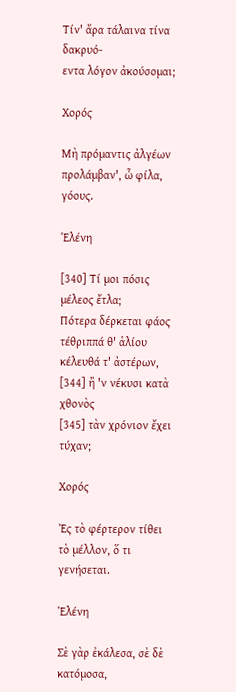Τίν' ἄρα τάλαινα τίνα δακρυό-
εντα λόγον ἀκούσομαι;

Χορός

Μὴ πρόμαντις ἀλγέων
προλάμβαν', ὦ φίλα, γόους.

Ἑλένη

[340] Τί μοι πόσις μέλεος ἔτλα;
Πότερα δέρκεται φάος
τέθριππά θ' ἁλίου κέλευθά τ' ἀστέρων,
[344] ἢ 'ν νέκυσι κατὰ χθονὸς
[345] τὰν χρόνιον ἔχει τύχαν;

Χορός

Ἐς τὸ φέρτερον τίθει
τὸ μέλλον, ὅ τι γενήσεται.

Ἑλένη

Σὲ γὰρ ἐκάλεσα, σὲ δὲ κατόμοσα,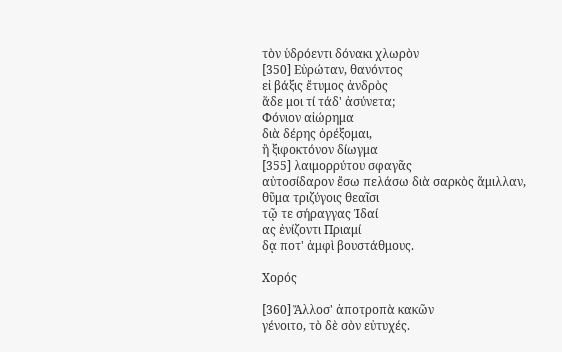τὸν ὑδρόεντι δόνακι χλωρὸν
[350] Εὐρώταν, θανόντος
εἰ βάξις ἔτυμος ἀνδρὸς
ἅδε μοι τί τάδ' ἀσύνετα;
Φόνιον αἰώρημα
διὰ δέρης ὀρέξομαι,
ἢ ξιφοκτόνον δίωγμα
[355] λαιμορρύτου σφαγᾶς
αὐτοσίδαρον ἔσω πελάσω διὰ σαρκὸς ἅμιλλαν,
θῦμα τριζύγοις θεαῖσι
τῷ τε σήραγγας Ἰδαί
ας ἐνίζοντι Πριαμί
δᾳ ποτ' ἀμφὶ βουστάθμους.

Χορός

[360] Ἄλλοσ' ἀποτροπὰ κακῶν
γένοιτο, τὸ δὲ σὸν εὐτυχές.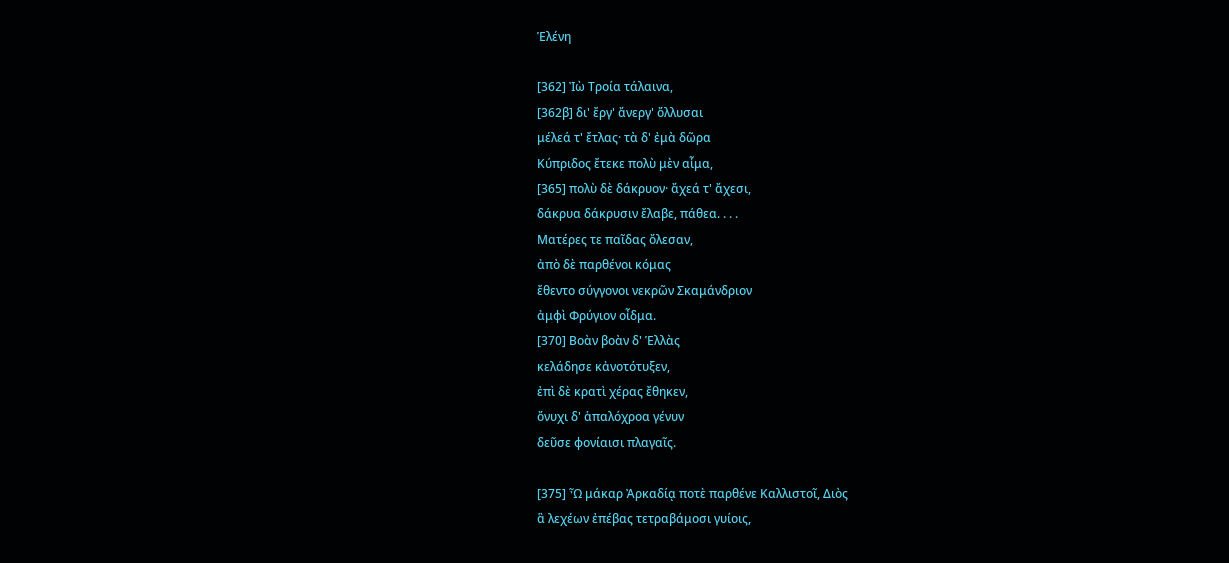Ἑλένη

[362] Ἰὼ Τροία τάλαινα,
[362β] δι' ἔργ' ἄνεργ' ὄλλυσαι
μέλεά τ' ἔτλας· τὰ δ' ἐμὰ δῶρα
Κύπριδος ἔτεκε πολὺ μὲν αἷμα,
[365] πολὺ δὲ δάκρυον· ἄχεά τ' ἄχεσι,
δάκρυα δάκρυσιν ἔλαβε, πάθεα. . . .
Ματέρες τε παῖδας ὄλεσαν,
ἀπὸ δὲ παρθένοι κόμας
ἔθεντο σύγγονοι νεκρῶν Σκαμάνδριον
ἀμφὶ Φρύγιον οἶδμα.
[370] Βοὰν βοὰν δ' Ἑλλὰς
κελάδησε κἀνοτότυξεν,
ἐπὶ δὲ κρατὶ χέρας ἔθηκεν,
ὄνυχι δ' ἁπαλόχροα γένυν
δεῦσε φονίαισι πλαγαῖς.

[375] Ὦ μάκαρ Ἀρκαδίᾳ ποτὲ παρθένε Καλλιστοῖ, Διὸς
ἃ λεχέων ἐπέβας τετραβάμοσι γυίοις,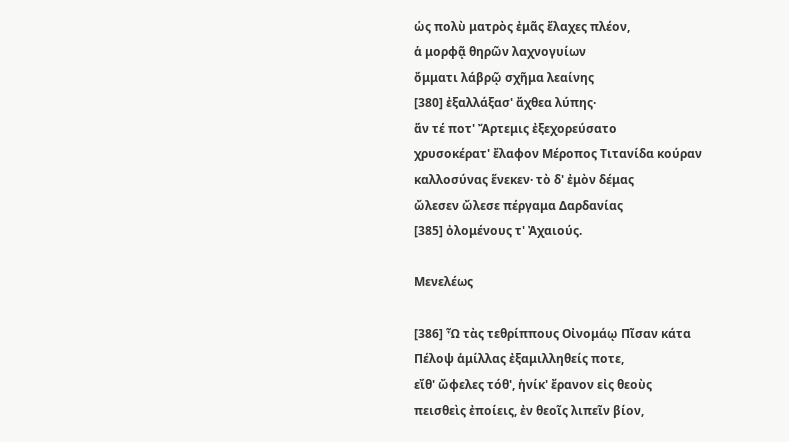ὡς πολὺ ματρὸς ἐμᾶς ἔλαχες πλέον,
ἁ μορφᾷ θηρῶν λαχνογυίων
ὄμματι λάβρῷ σχῆμα λεαίνης
[380] ἐξαλλάξασ' ἄχθεα λύπης·
ἅν τέ ποτ' Ἄρτεμις ἐξεχορεύσατο
χρυσοκέρατ' ἔλαφον Μέροπος Τιτανίδα κούραν
καλλοσύνας ἕνεκεν· τὸ δ' ἐμὸν δέμας
ὤλεσεν ὤλεσε πέργαμα Δαρδανίας
[385] ὀλομένους τ' Ἀχαιούς.

Μενελέως

[386] Ὦ τὰς τεθρίππους Οἰνομάῳ Πῖσαν κάτα
Πέλοψ ἁμίλλας ἐξαμιλληθείς ποτε,
εἴθ' ὤφελες τόθ', ἡνίκ' ἔρανον εἰς θεοὺς
πεισθεὶς ἐποίεις, ἐν θεοῖς λιπεῖν βίον,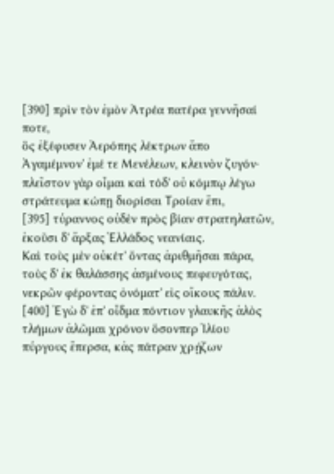[390] πρὶν τὸν ἐμὸν Ἀτρέα πατέρα γεννῆσαί ποτε,
ὃς ἐξέφυσεν Ἀερόπης λέκτρων ἄπο
Ἀγαμέμνον' ἐμέ τε Μενέλεων, κλεινὸν ζυγόν·
πλεῖστον γὰρ οἶμαι καὶ τόδ' οὐ κόμπῳ λέγω
στράτευμα κώπῃ διορίσαι Τροίαν ἔπι,
[395] τύραννος οὐδὲν πρὸς βίαν στρατηλατῶν,
ἑκοῦσι δ' ἄρξας Ἑλλάδος νεανίαις.
Καὶ τοὺς μὲν οὐκέτ' ὄντας ἀριθμῆσαι πάρα,
τοὺς δ' ἐκ θαλάσσης ἀσμένους πεφευγότας,
νεκρῶν φέροντας ὀνόματ' εἰς οἴκους πάλιν.
[400] Ἐγὼ δ' ἐπ' οἶδμα πόντιον γλαυκῆς ἁλὸς
τλήμων ἀλῶμαι χρόνον ὅσονπερ Ἰλίου
πύργους ἔπερσα, κἀς πάτραν χρῄζων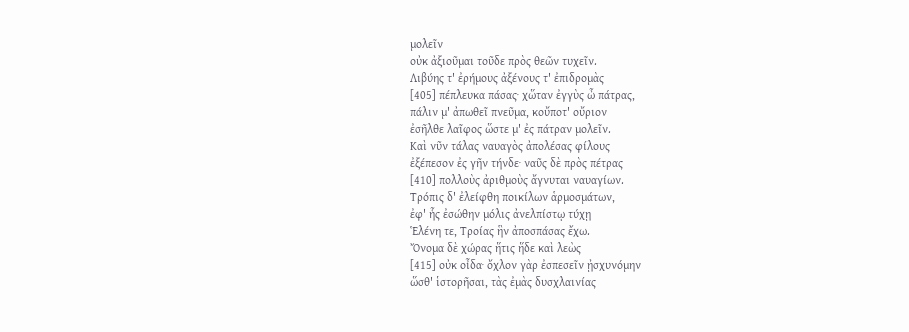μολεῖν
οὐκ ἀξιοῦμαι τοῦδε πρὸς θεῶν τυχεῖν.
Λιβύης τ' ἐρήμους ἀξένους τ' ἐπιδρομὰς
[405] πέπλευκα πάσας· χὥταν ἐγγὺς ὦ πάτρας,
πάλιν μ' ἀπωθεῖ πνεῦμα, κοὔποτ' οὔριον
ἐσῆλθε λαῖφος ὥστε μ' ἐς πάτραν μολεῖν.
Καὶ νῦν τάλας ναυαγὸς ἀπολέσας φίλους
ἐξέπεσον ἐς γῆν τήνδε· ναῦς δὲ πρὸς πέτρας
[410] πολλοὺς ἀριθμοὺς ἄγνυται ναυαγίων.
Τρόπις δ' ἐλείφθη ποικίλων ἁρμοσμάτων,
ἐφ' ἧς ἐσώθην μόλις ἀνελπίστῳ τύχῃ
Ἑλένη τε, Τροίας ἣν ἀποσπάσας ἔχω.
Ὄνομα δὲ χώρας ἥτις ἥδε καὶ λεὼς
[415] οὐκ οἶδα· ὄχλον γὰρ ἐσπεσεῖν ᾐσχυνόμην
ὥσθ' ἱστορῆσαι, τὰς ἐμὰς δυσχλαινίας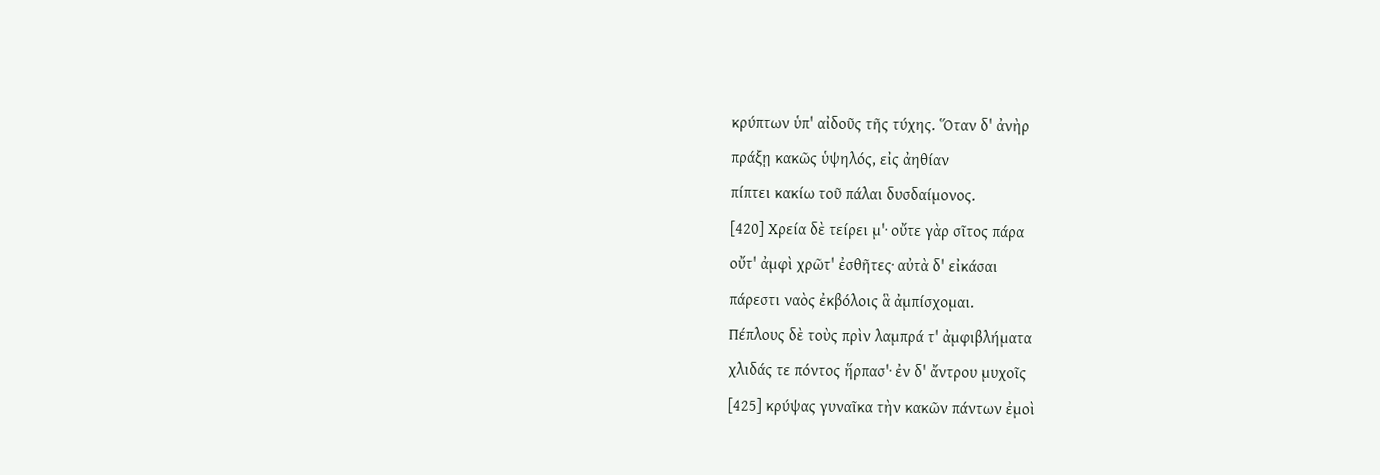κρύπτων ὑπ' αἰδοῦς τῆς τύχης. Ὅταν δ' ἀνὴρ
πράξῃ κακῶς ὑψηλός, εἰς ἀηθίαν
πίπτει κακίω τοῦ πάλαι δυσδαίμονος.
[420] Χρεία δὲ τείρει μ'· οὔτε γὰρ σῖτος πάρα
οὔτ' ἀμφὶ χρῶτ' ἐσθῆτες· αὐτὰ δ' εἰκάσαι
πάρεστι ναὸς ἐκβόλοις ἃ ἀμπίσχομαι.
Πέπλους δὲ τοὺς πρὶν λαμπρά τ' ἀμφιβλήματα
χλιδάς τε πόντος ἥρπασ'· ἐν δ' ἄντρου μυχοῖς
[425] κρύψας γυναῖκα τὴν κακῶν πάντων ἐμοὶ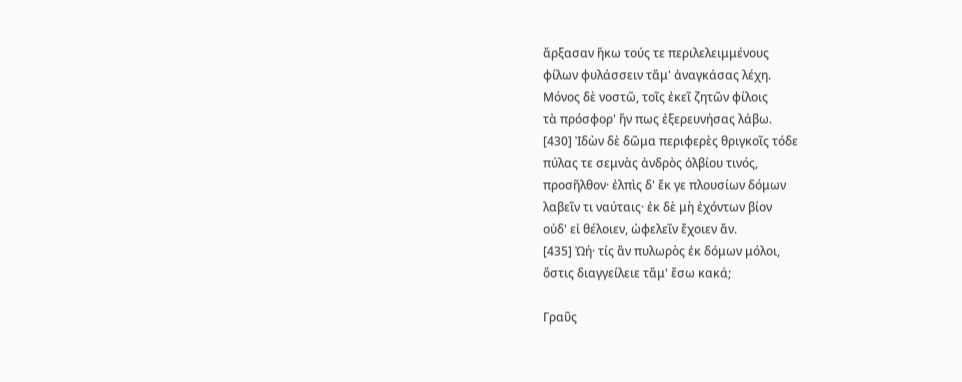ἄρξασαν ἥκω τούς τε περιλελειμμένους
φίλων φυλάσσειν τἄμ' ἀναγκάσας λέχη.
Μόνος δὲ νοστῶ, τοῖς ἐκεῖ ζητῶν φίλοις
τὰ πρόσφορ' ἤν πως ἐξερευνήσας λάβω.
[430] Ἰδὼν δὲ δῶμα περιφερὲς θριγκοῖς τόδε
πύλας τε σεμνὰς ἀνδρὸς ὀλβίου τινός,
προσῆλθον· ἐλπὶς δ' ἔκ γε πλουσίων δόμων
λαβεῖν τι ναύταις· ἐκ δὲ μὴ ἐχόντων βίον
οὐδ' εἰ θέλοιεν, ὠφελεῖν ἔχοιεν ἄν.
[435] Ὠή· τίς ἂν πυλωρὸς ἐκ δόμων μόλοι,
ὅστις διαγγείλειε τἄμ' ἔσω κακά;

Γραῦς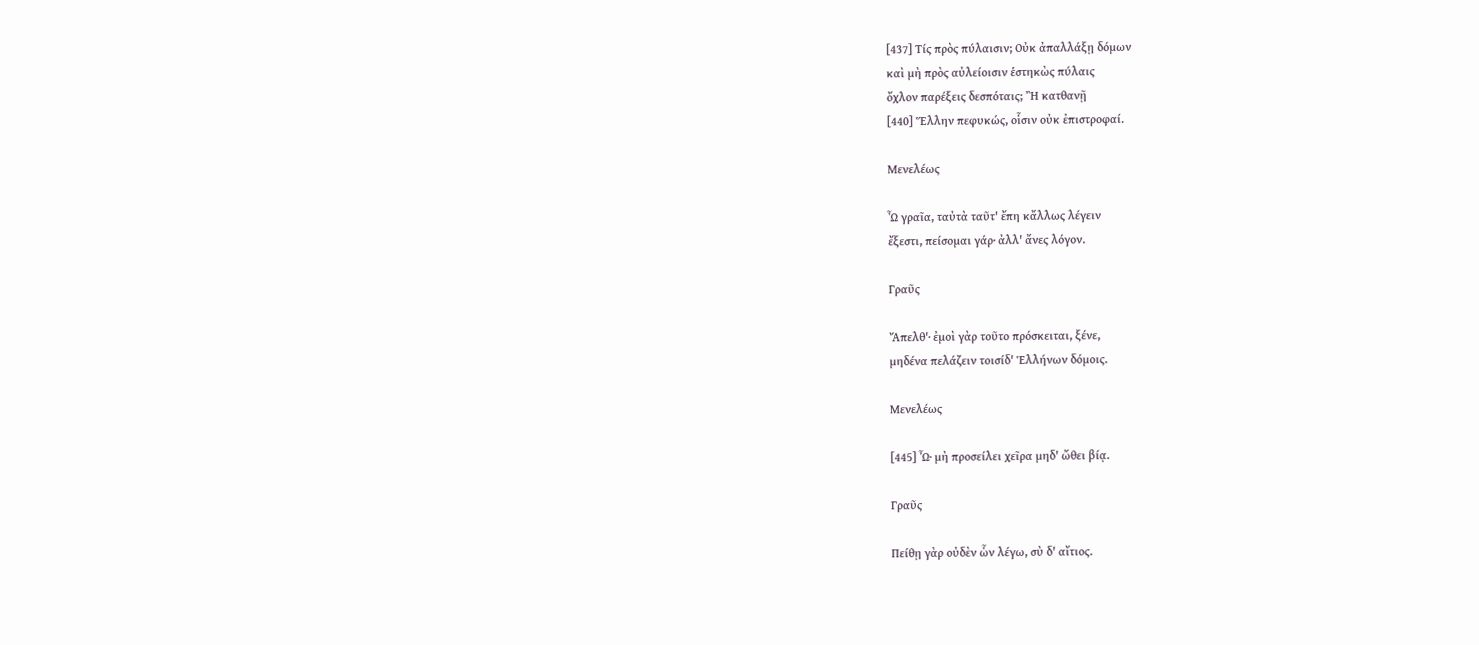[437] Τίς πρὸς πύλαισιν; Οὐκ ἀπαλλάξῃ δόμων
καὶ μὴ πρὸς αὐλείοισιν ἑστηκὼς πύλαις
ὄχλον παρέξεις δεσπόταις; Ἢ κατθανῇ
[440] Ἕλλην πεφυκώς, οἷσιν οὐκ ἐπιστροφαί.

Μενελέως

Ὦ γραῖα, ταὐτὰ ταῦτ' ἔπη κἄλλως λέγειν
ἔξεστι, πείσομαι γάρ· ἀλλ' ἄνες λόγον.

Γραῦς

Ἄπελθ'· ἐμοὶ γὰρ τοῦτο πρόσκειται, ξένε,
μηδένα πελάζειν τοισίδ' Ἑλλήνων δόμοις.

Μενελέως

[445] Ὦ· μὴ προσείλει χεῖρα μηδ' ὤθει βίᾳ.

Γραῦς

Πείθῃ γὰρ οὐδὲν ὧν λέγω, σὺ δ' αἴτιος.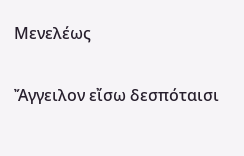Μενελέως

Ἄγγειλον εἴσω δεσπόταισι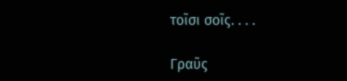τοῖσι σοῖς. . . .

Γραῦς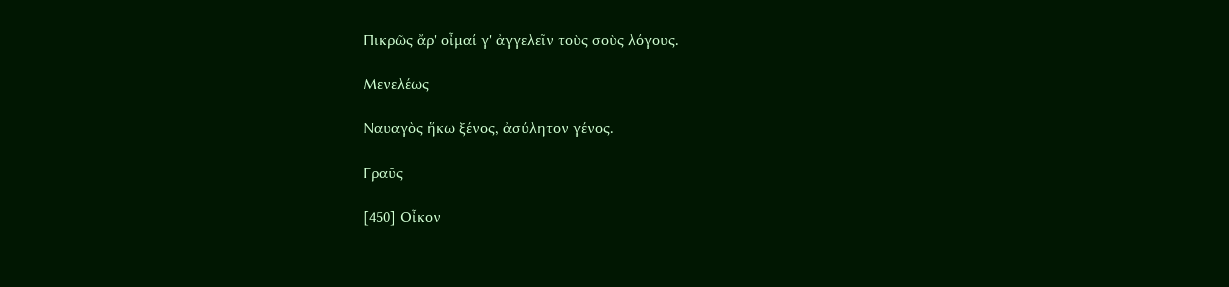Πικρῶς ἄρ' οἶμαί γ' ἀγγελεῖν τοὺς σοὺς λόγους.

Μενελέως

Ναυαγὸς ἥκω ξένος, ἀσύλητον γένος.

Γραῦς

[450] Οἶκον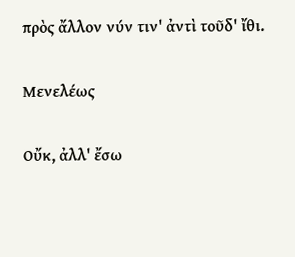πρὸς ἄλλον νύν τιν' ἀντὶ τοῦδ' ἴθι.

Μενελέως

Οὔκ, ἀλλ' ἔσω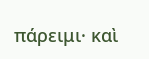πάρειμι· καὶ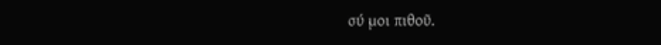σύ μοι πιθοῦ.